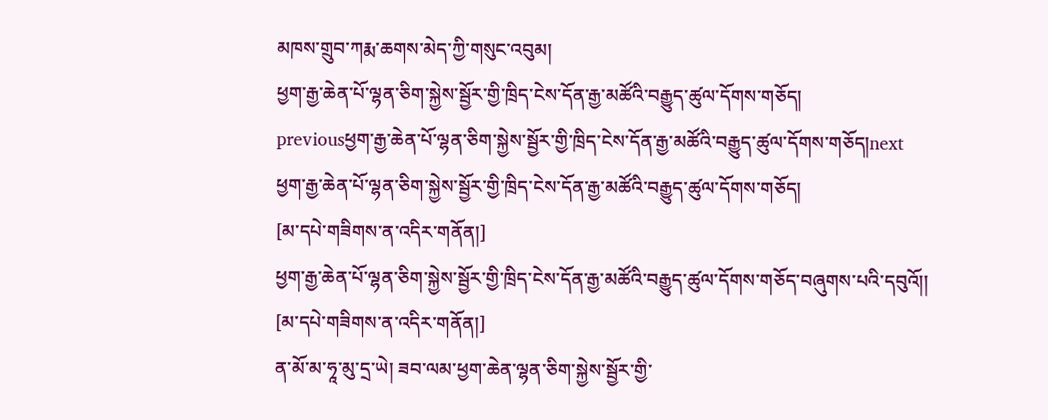མཁས་གྲུབ་ཀརྨ་ཆགས་མེད་ཀྱི་གསུང་འབུམ།
ཕྱག་རྒྱ་ཆེན་པོ་ལྷན་ཅིག་སྐྱེས་སྦྱོར་གྱི་ཁྲིད་ངེས་དོན་རྒྱ་མཚོའི་བརྒྱུད་ཚུལ་དོགས་གཅོད།
previousཕྱག་རྒྱ་ཆེན་པོ་ལྷན་ཅིག་སྐྱེས་སྦྱོར་གྱི་ཁྲིད་ངེས་དོན་རྒྱ་མཚོའི་བརྒྱུད་ཚུལ་དོགས་གཅོད།next
ཕྱག་རྒྱ་ཆེན་པོ་ལྷན་ཅིག་སྐྱེས་སྦྱོར་གྱི་ཁྲིད་ངེས་དོན་རྒྱ་མཚོའི་བརྒྱུད་ཚུལ་དོགས་གཅོད།
[མ་དཔེ་གཟིགས་ན་འདིར་གནོན།]
ཕྱག་རྒྱ་ཆེན་པོ་ལྷན་ཅིག་སྐྱེས་སྦྱོར་གྱི་ཁྲིད་ངེས་དོན་རྒྱ་མཚོའི་བརྒྱུད་ཚུལ་དོགས་གཅོད་བཞུགས་པའི་དབུའོ།།
[མ་དཔེ་གཟིགས་ན་འདིར་གནོན།]
ན་མོ་མ་ཧཱ་མུ་དྲ་ཡེ། ཟབ་ལམ་ཕྱག་ཆེན་ལྷན་ཅིག་སྐྱེས་སྦྱོར་གྱི་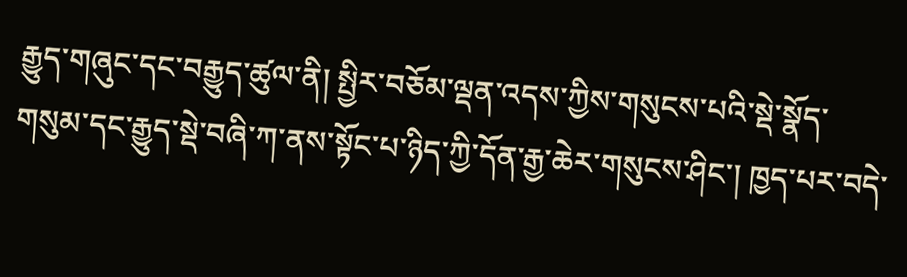རྒྱུད་གཞུང་དང་བརྒྱུད་ཚུལ་ནི། སྤྱིར་བཅོམ་ལྡན་འདས་ཀྱིས་གསུངས་པའི་སྡེ་སྣོད་གསུམ་དང་རྒྱུད་སྡེ་བཞི་ཀ་ནས་སྟོང་པ་ཉིད་ཀྱི་དོན་རྒྱ་ཆེར་གསུངས་ཤིང་། ཁྱད་པར་བདེ་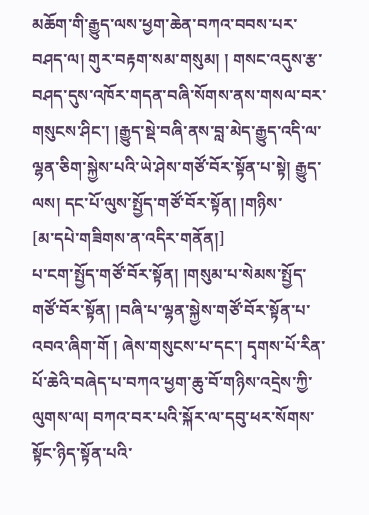མཆོག་གི་རྒྱུད་ལས་ཕྱག་ཆེན་བཀའ་བབས་པར་བཤད་ལ། གུར་བརྟག་སམ་གསུམ། ། གསང་འདུས་རྩ་བཤད་དུས་འཁོར་གདན་བཞི་སོགས་ནས་གསལ་བར་གསུངས་ཤིང་། །རྒྱུད་སྡེ་བཞི་ནས་བླ་མེད་རྒྱུད་འདི་ལ་ལྷན་ཅིག་སྐྱེས་པའི་ཡེ་ཤེས་གཙོ་བོར་སྟོན་པ་སྟེ། རྒྱུད་ལས། དང་པོ་ལུས་སྤྱོད་གཙོ་བོར་སྟོན། །གཉིས་
[མ་དཔེ་གཟིགས་ན་འདིར་གནོན།]
པ་ངག་སྤྱོད་གཙོ་བོར་སྟོན། །གསུམ་པ་སེམས་སྤྱོད་གཙོ་བོར་སྟོན། །བཞི་པ་ལྷན་སྐྱེས་གཙོ་བོར་སྟོན་པ་འབའ་ཞིག་གོ ། ཞེས་གསུངས་པ་དང་། དྭགས་པོ་རིན་པོ་ཆེའི་བཞེད་པ་བཀའ་ཕྱག་ཆུ་བོ་གཉིས་འདྲེས་ཀྱི་ལུགས་ལ། བཀའ་བར་པའི་སྐོར་ལ་དབུ་ཕར་སོགས་སྟོང་ཉིད་སྟོན་པའི་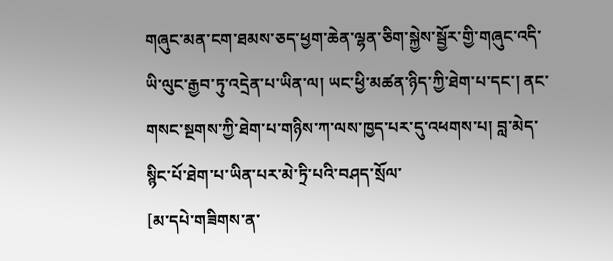གཞུང་མན་ངག་ཐམས་ཅད་ཕྱག་ཆེན་ལྷན་ཅིག་སྐྱེས་སྦྱོར་གྱི་གཞུང་འདི་ཡི་ལུང་རྒྱབ་ཏུ་འདྲེན་པ་ཡིན་ལ། ཡང་ཕྱི་མཚན་ཉིད་ཀྱི་ཐེག་པ་དང་། ནང་གསང་སྔགས་ཀྱི་ཐེག་པ་གཉིས་ཀ་ལས་ཁྱད་པར་དུ་འཕགས་པ། བླ་མེད་སྙིང་པོ་ཐེག་པ་ཡིན་པར་མེ་ཏྲི་པའི་བཤད་སྲོལ་
[མ་དཔེ་གཟིགས་ན་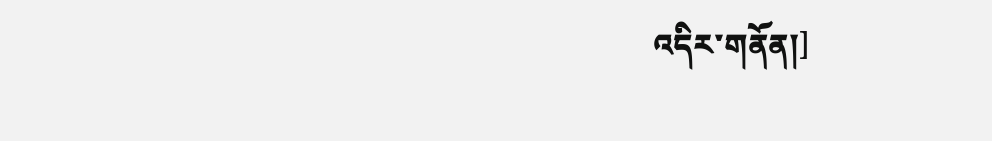འདིར་གནོན།]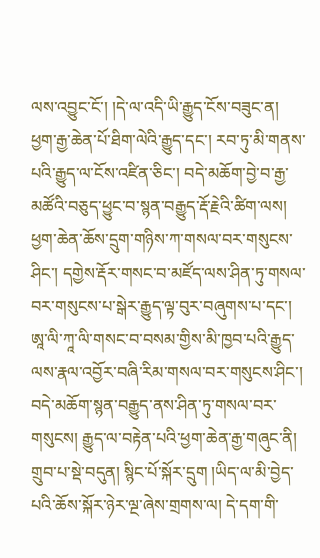ལས་འབྱུང་ངོ་། །དེ་ལ་འདི་ཡི་རྒྱུད་ངོས་བཟུང་ན། ཕྱག་རྒྱ་ཆེན་པོ་ཐིག་ལེའི་རྒྱུད་དང་། རབ་ཏུ་མི་གནས་པའི་རྒྱུད་ལ་ངོས་འཛིན་ཅིང་། བདེ་མཆོག་བྱེ་བ་རྒྱ་མཚོའི་བཅུད་ཕྱུང་བ་སྙན་བརྒྱུད་རྡོ་རྗེའི་ཚིག་ལས། ཕྱག་ཆེན་ཆོས་དྲུག་གཉིས་ཀ་གསལ་བར་གསུངས་ཤིང་། དགྱེས་རྡོར་གསང་བ་མཛོད་ལས་ཤིན་ཏུ་གསལ་བར་གསུངས་པ་སྒེར་རྒྱུད་ལྟ་བུར་བཞུགས་པ་དང་། ཨཱ་ལི་ཀཱ་ལི་གསང་བ་བསམ་གྱིས་མི་ཁྱབ་པའི་རྒྱུད་ལས་རྣལ་འབྱོར་བཞི་རིམ་གསལ་བར་གསུངས་ཤིང་། བདེ་མཆོག་སྙན་བརྒྱུད་ནས་ཤིན་ཏུ་གསལ་བར་གསུངས། རྒྱུད་ལ་བརྟེན་པའི་ཕྱག་ཆེན་རྒྱ་གཞུང་ནི། གྲུབ་པ་སྡེ་བདུན། སྙིང་པོ་སྐོར་དྲུག །ཡིད་ལ་མི་བྱེད་པའི་ཆོས་སྐོར་ཉེར་ལྔ་ཞེས་གྲགས་ལ། དེ་དག་གི་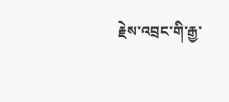རྗེས་འབྲང་གི་རྒྱ་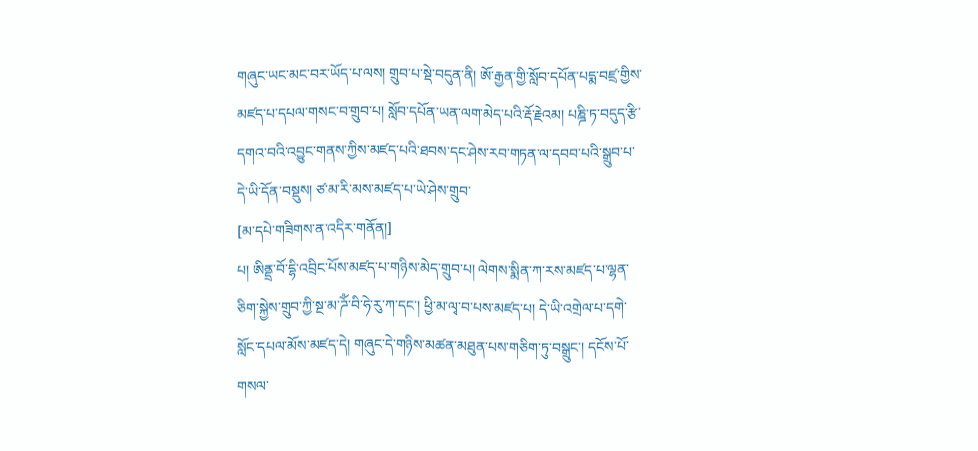གཞུང་ཡང་མང་བར་ཡོད་པ་ལས། གྲུབ་པ་སྡེ་བདུན་ནི། ཨོ་རྒྱན་གྱི་སློབ་དཔོན་པདྨ་བཛྲ་གྱིས་མཛད་པ་དཔལ་གསང་བ་གྲུབ་པ། སློབ་དཔོན་ཡན་ལག་མེད་པའི་རྡོ་རྗེའམ། པཎྜི་ཏ་བདུད་རྩི་དགའ་བའི་འབྱུང་གནས་ཀྱིས་མཛད་པའི་ཐབས་དང་ཤེས་རབ་གཏན་ལ་དབབ་པའི་སྒྲུབ་པ་དེ་ཡི་དོན་བསྡུས། ཙ་མ་རི་མས་མཛད་པ་ཡེ་ཤེས་གྲུབ་
[མ་དཔེ་གཟིགས་ན་འདིར་གནོན།]
པ། ཨིནྡྲ་བོ་དྷི་འབྲིང་པོས་མཛད་པ་གཉིས་མེད་གྲུབ་པ། ལེགས་སྨིན་ཀ་རས་མཛད་པ་ལྷན་ཅིག་སྐྱེས་གྲུབ་ཀྱི་སྔ་མ་ཌོཾ་བི་ཧེ་རུ་ཀ་དང་། ཕྱི་མ་ལྭ་བ་པས་མཛད་པ། དེ་ཡི་འགྲེལ་པ་དགེ་སློང་དཔལ་མོས་མཛད་དེ། གཞུང་དེ་གཉིས་མཚན་མཐུན་པས་གཅིག་ཏུ་བསྒྲུང་། དངོས་པོ་གསལ་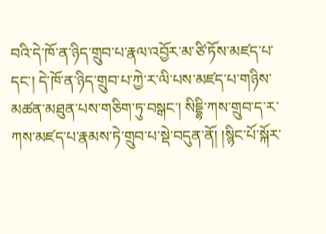བའི་དེ་ཁོ་ན་ཉིད་གྲུབ་པ་རྣལ་འབྱོར་མ་ཙི་ཏོས་མཛད་པ་དང་། དེ་ཁོ་ན་ཉིད་གྲུབ་པ་ཀྱེ་ར་ལི་པས་མཛད་པ་གཉིས་མཚན་མཐུན་པས་གཅིག་ཏུ་བསྒང་། སིདྡྷི་ཀས་གྲུབ་ད་ར་ཀས་མཛད་པ་རྣམས་ཏེ་གྲུབ་པ་སྡེ་བདུན་ནོ། །སྙིང་པོ་སྐོར་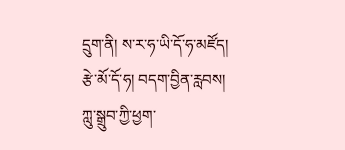དྲུག་ནི། ས་ར་ཧ་ཡི་དོ་ཧ་མཛོད། རྩེ་མོ་དོ་ཧ། བདག་བྱིན་རླབས། ཀླུ་སྒྲུབ་ཀྱི་ཕྱག་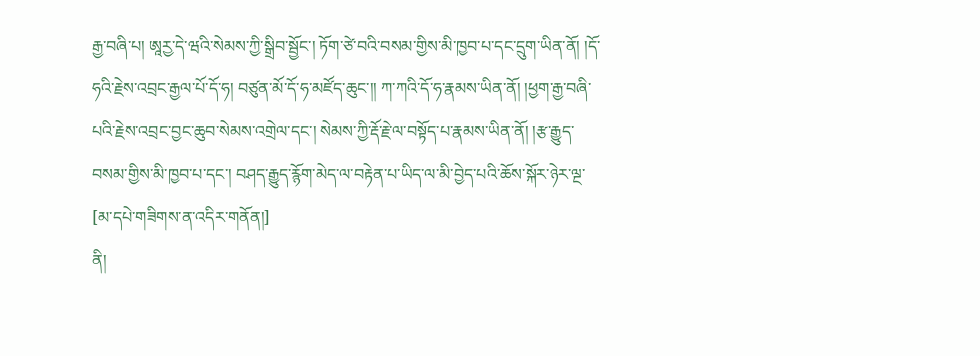རྒྱ་བཞི་པ། ཨཱརྱ་དེ་ཝའི་སེམས་ཀྱི་སྒྲིབ་སྦྱོང་། ཏོག་ཙེ་བའི་བསམ་གྱིས་མི་ཁྱབ་པ་དང་དྲུག་ཡིན་ནོ། །དོ་ཧའི་རྗེས་འབྲང་རྒྱལ་པོ་དོ་ཧ། བཙུན་མོ་དོ་ཧ་མཛོད་ཆུང་།། ཀ་ཀའི་དོ་ཧ་རྣམས་ཡིན་ནོ། །ཕྱག་རྒྱ་བཞི་པའི་རྗེས་འབྲང་བྱང་ཆུབ་སེམས་འགྲེལ་དང་། སེམས་ཀྱི་རྡོ་རྗེ་ལ་བསྟོད་པ་རྣམས་ཡིན་ནོ། །རྩ་རྒྱུད་བསམ་གྱིས་མི་ཁྱབ་པ་དང་། བཤད་རྒྱུད་རྙོག་མེད་ལ་བརྟེན་པ་ཡིད་ལ་མི་བྱེད་པའི་ཆོས་སྐོར་ཉེར་ལྔ་
[མ་དཔེ་གཟིགས་ན་འདིར་གནོན།]
ནི།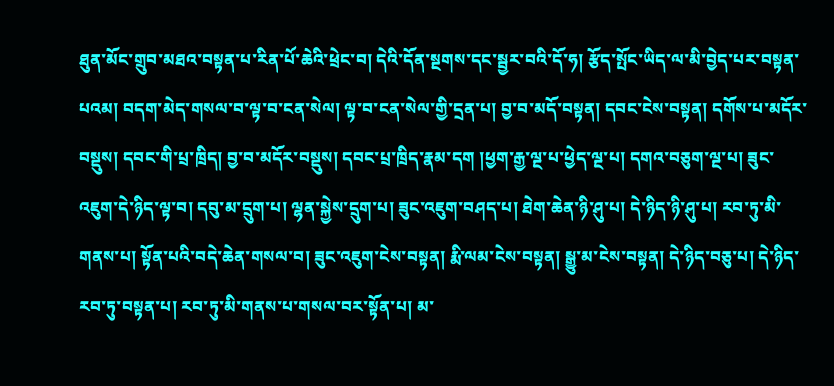ཐུན་མོང་གྲུབ་མཐའ་བསྟན་པ་རིན་པོ་ཆེའི་ཕྲེང་བ། དེའི་དོན་སྔགས་དང་སྦྱར་བའི་དོ་ཧ། རྩོད་སྤོང་ཡིད་ལ་མི་བྱེད་པར་བསྟན་པའམ། བདག་མེད་གསལ་བ་ལྟ་བ་ངན་སེལ། ལྟ་བ་ངན་སེལ་གྱི་དྲན་པ། བྱ་བ་མདོ་བསྟན། དབང་ངེས་བསྟན། དགོས་པ་མདོར་བསྡུས། དབང་གི་པྲ་ཁྲིད། བྱ་བ་མདོར་བསྡུས། དབང་པྲ་ཁྲིད་རྣམ་དག །ཕྱག་རྒྱ་ལྔ་པ་ཕྱེད་ལྔ་པ། དགའ་བཅུག་ལྔ་པ། ཟུང་འཇུག་དེ་ཉིད་ལྟ་བ། དབུ་མ་དྲུག་པ། ལྷན་སྐྱེས་དྲུག་པ། ཟུང་འཇུག་བཤད་པ། ཐེག་ཆེན་ཉི་ཤུ་པ། དེ་ཉིད་ཉི་ཤུ་པ། རབ་ཏུ་མི་གནས་པ། སྟོན་པའི་བདེ་ཆེན་གསལ་བ། ཟུང་འཇུག་ངེས་བསྟན། རྨི་ལམ་ངེས་བསྟན། སྒྱུ་མ་ངེས་བསྟན། དེ་ཉིད་བཅུ་པ། དེ་ཉིད་རབ་ཏུ་བསྟན་པ། རབ་ཏུ་མི་གནས་པ་གསལ་བར་སྟོན་པ། མ་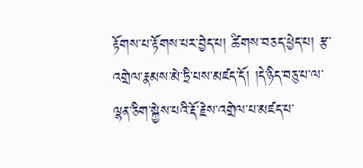རྟོགས་པ་རྟོགས་པར་བྱེད་པ། ཚིགས་བཅད་ཕྱེད་པ། རྩ་འགྲེལ་རྣམས་མེ་ཏྲི་པས་མཛད་དོ། །དེ་ཉིད་བཅུ་པ་ལ་ལྷན་ཅིག་སྐྱེས་པའི་རྡོ་རྗེས་འགྲེལ་པ་མཛད་པ་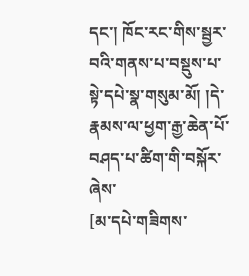དང་། ཁོང་རང་གིས་སྦྱར་བའི་གནས་པ་བསྡུས་པ་སྟེ་དཔེ་སྣ་གསུམ་མོ། །དེ་རྣམས་ལ་ཕྱག་རྒྱ་ཆེན་པོ་བཤད་པ་ཚིག་གི་བསྐོར་ཞེས་
[མ་དཔེ་གཟིགས་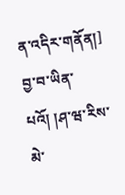ན་འདིར་གནོན།]
བྱ་བ་ཡིན་པའོ། །ཤ་ཝ་རིས་མེ་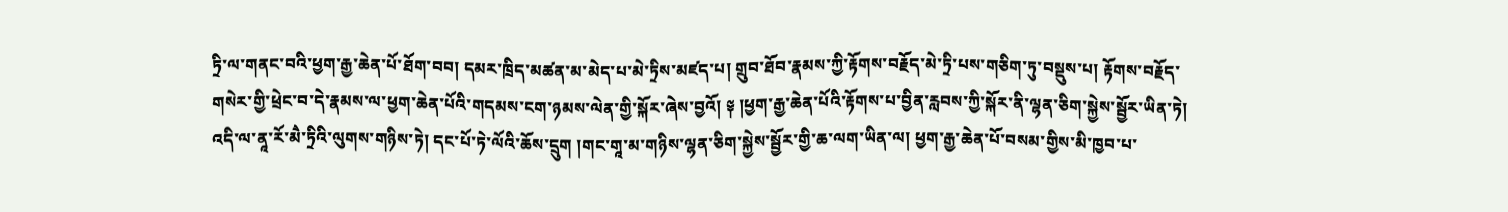ཏྲི་ལ་གནང་བའི་ཕྱག་རྒྱ་ཆེན་པོ་ཐོག་བབ། དམར་ཁྲིད་མཚན་མ་མེད་པ་མེ་ཏྲིས་མཛད་པ། གྲུབ་ཐོབ་རྣམས་ཀྱི་རྟོགས་བརྗོད་མེ་ཏྲི་པས་གཅིག་ཏུ་བསྡུས་པ། རྟོགས་བརྗོད་གསེར་གྱི་ཕྲེང་བ་དེ་རྣམས་ལ་ཕྱག་ཆེན་པོའི་གདམས་ངག་ཉམས་ལེན་གྱི་སྐོར་ཞེས་བྱའོ། ༈ །ཕྱག་རྒྱ་ཆེན་པོའི་རྟོགས་པ་བྱིན་རླབས་ཀྱི་སྐོར་ནི་ལྷན་ཅིག་སྐྱེས་སྦྱོར་ཡིན་ཏེ། འདི་ལ་ནཱ་རོ་མཻ་ཏྲིའི་ལུགས་གཉིས་ཏེ། དང་པོ་ཏེ་ལོའི་ཆོས་དྲུག །གང་གཱ་མ་གཉིས་ལྷན་ཅིག་སྐྱེས་སྦྱོར་གྱི་ཆ་ལག་ཡིན་ལ། ཕྱག་རྒྱ་ཆེན་པོ་བསམ་གྱིས་མི་ཁྱབ་པ་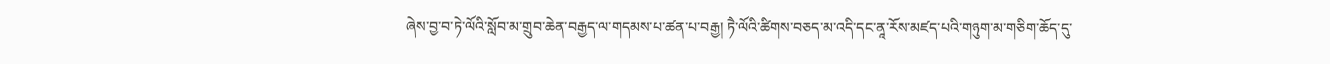ཞེས་བྱ་བ་ཏེ་ལོའི་སློབ་མ་གྲུབ་ཆེན་བརྒྱད་ལ་གདམས་པ་ཚན་པ་བརྒྱ། ཏཻ་ལོའི་ཚིགས་བཅད་མ་འདི་དང་ནཱ་རོས་མཛད་པའི་གཉུག་མ་གཅིག་ཆོད་དུ་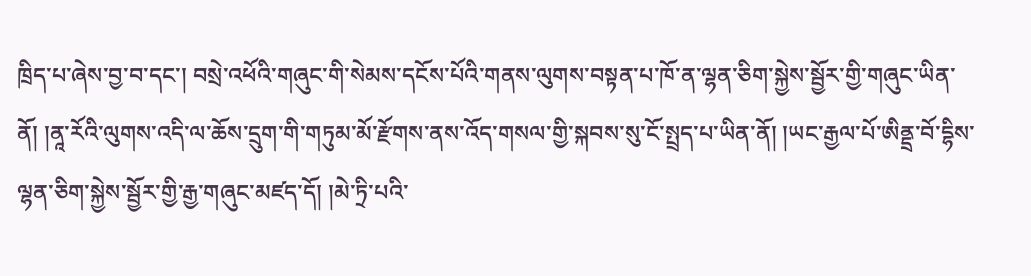ཁྲིད་པ་ཞེས་བྱ་བ་དང་། བསྲེ་འཕོའི་གཞུང་གི་སེམས་དངོས་པོའི་གནས་ལུགས་བསྟན་པ་ཁོ་ན་ལྷན་ཅིག་སྐྱེས་སྦྱོར་གྱི་གཞུང་ཡིན་ནོ། །ནཱ་རོའི་ལུགས་འདི་ལ་ཆོས་དྲུག་གི་གཏུམ་མོ་རྫོགས་ནས་འོད་གསལ་གྱི་སྐབས་སུ་ངོ་སྤྲད་པ་ཡིན་ནོ། །ཡང་རྒྱལ་པོ་ཨིནྡྲ་བོ་དྷིས་ལྷན་ཅིག་སྐྱེས་སྦྱོར་གྱི་རྒྱ་གཞུང་མཛད་དོ། །མེ་ཏྲི་པའི་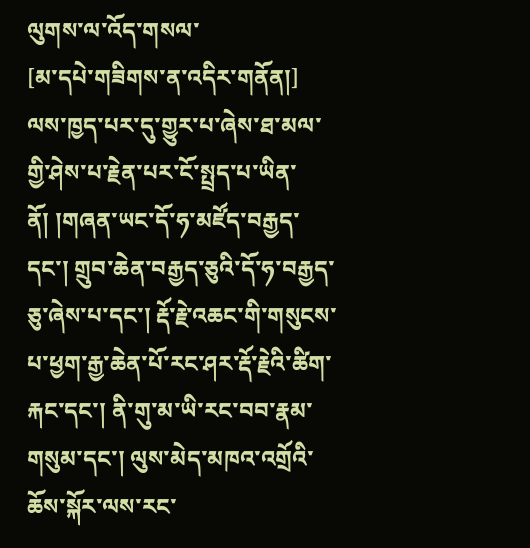ལུགས་ལ་འོད་གསལ་
[མ་དཔེ་གཟིགས་ན་འདིར་གནོན།]
ལས་ཁྱད་པར་དུ་གྱུར་པ་ཞེས་ཐ་མལ་གྱི་ཤེས་པ་རྗེན་པར་ངོ་སྤྲད་པ་ཡིན་ནོ། །གཞན་ཡང་དོ་ཧ་མཛོད་བརྒྱད་དང་། གྲུབ་ཆེན་བརྒྱད་ཅུའི་དོ་ཧ་བརྒྱད་ཅུ་ཞེས་པ་དང་། རྡོ་རྗེ་འཆང་གི་གསུངས་པ་ཕྱག་རྒྱ་ཆེན་པོ་རང་ཤར་རྡོ་རྗེའི་ཚིག་རྐང་དང་། ནི་གུ་མ་ཡི་རང་བབ་རྣམ་གསུམ་དང་། ལུས་མེད་མཁའ་འགྲོའི་ཆོས་སྐོར་ལས་རང་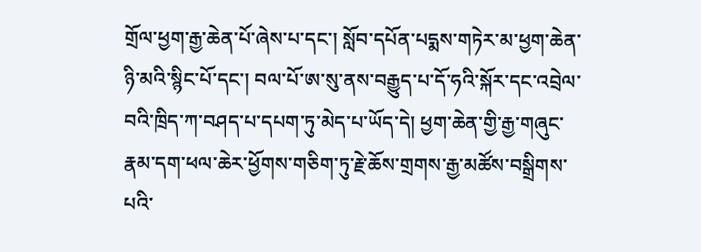གྲོལ་ཕྱག་རྒྱ་ཆེན་པོ་ཞེས་པ་དང་། སློབ་དཔོན་པདྨས་གཏེར་མ་ཕྱག་ཆེན་ཉི་མའི་སྙིང་པོ་དང་། བལ་པོ་ཨ་སུ་ནས་བརྒྱུད་པ་དོ་ཧའི་སྐོར་དང་འབྲེལ་བའི་ཁྲིད་ཀ་བཤད་པ་དཔག་ཏུ་མེད་པ་ཡོད་དེ། ཕྱག་ཆེན་གྱི་རྒྱ་གཞུང་རྣམ་དག་ཕལ་ཆེར་ཕྱོགས་གཅིག་ཏུ་རྗེ་ཆོས་གྲགས་རྒྱ་མཚོས་བསྒྲིགས་པའི་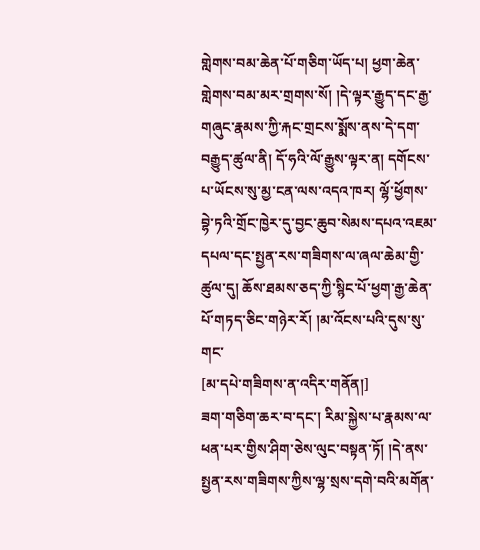གླེགས་བམ་ཆེན་པོ་གཅིག་ཡོད་པ། ཕྱག་ཆེན་གླེགས་བམ་མར་གྲགས་སོ། །དེ་ལྟར་རྒྱུད་དང་རྒྱ་གཞུང་རྣམས་ཀྱི་རྐང་གྲངས་སྨོས་ནས་དེ་དག་བརྒྱུད་ཚུལ་ནི། དོ་ཧའི་ལོ་རྒྱུས་ལྟར་ན། དགོངས་པ་ཡོངས་སུ་མྱ་ངན་ལས་འདའ་ཁར། ལྷོ་ཕྱོགས་བྷེ་ཏའི་གྲོང་ཁྱེར་དུ་བྱང་ཆུབ་སེམས་དཔའ་འཇམ་དཔལ་དང་སྤྱན་རས་གཟིགས་ལ་ཞལ་ཆེམ་གྱི་ཚུལ་དུ། ཆོས་ཐམས་ཅད་ཀྱི་སྙིང་པོ་ཕྱག་རྒྱ་ཆེན་པོ་གཏད་ཅིང་གཉེར་རོ། །མ་འོངས་པའི་དུས་སུ་གང་
[མ་དཔེ་གཟིགས་ན་འདིར་གནོན།]
ཟག་གཅིག་ཆར་བ་དང་། རིམ་སྐྱེས་པ་རྣམས་ལ་ཕན་པར་གྱིས་ཤིག་ཅེས་ལུང་བསྟན་ཏོ། །དེ་ནས་སྤྱན་རས་གཟིགས་ཀྱིས་ལྷ་སྲས་དགེ་བའི་མགོན་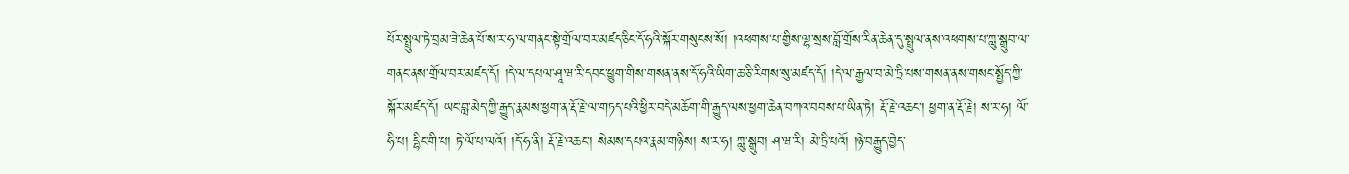པོར་སྤྲུལ་ཏེ་བྲམ་ཟེ་ཆེན་པོ་ས་ར་ཧ་ལ་གནང་སྟེ་གྲོལ་བར་མཛད་ཅིང་དོ་ཧའི་སྐོར་གསུངས་སོ། །འཕགས་པ་གྱིས་ལྷ་སྲས་བློ་གྲོས་རིན་ཆེན་དུ་སྤྲུལ་ནས་འཕགས་པ་ཀླུ་སྒྲུབ་ལ་གནང་ནས་གྲོལ་བར་མཛད་དོ། །དེ་ལ་དཔལ་ཤཱ་ཝ་རི་དབང་ཕྱུག་གིས་གསན་ནས་དོ་ཧའི་ཡིག་ཆ་ཅི་རིགས་སུ་མཛད་དོ། །དེ་ལ་རྒྱལ་བ་མེ་ཏྲི་པས་གསན་ནས་གསང་སྤྱོད་ཀྱི་སྐོར་མཛད་དོ། ཡང་བླ་མེད་ཀྱི་རྒྱུད་རྣམས་ཕྱག་ན་རྡོ་རྗེ་ལ་གཏད་པའི་ཕྱིར་བདེ་མཆོག་གི་རྒྱུད་ལས་ཕྱག་ཆེན་བཀའ་བབས་པ་ཡིན་ཏེ། རྡོ་རྗེ་འཆང་། ཕྱག་ན་རྡོ་རྗེ། ས་ར་ཧ། ལོ་ཧི་པ། དྷིང་གི་པ། ཏེ་ལོ་པ་ལའོ། །དོ་ཧ་ནི། རྡོ་རྗེ་འཆང་། སེམས་དཔའ་རྣམ་གཉིས། ས་ར་ཧ། ཀླུ་སྒྲུབ། ཤ་ཝ་རི། མེ་ཏྲི་པའོ། །ཉེ་བརྒྱུད་བྱེད་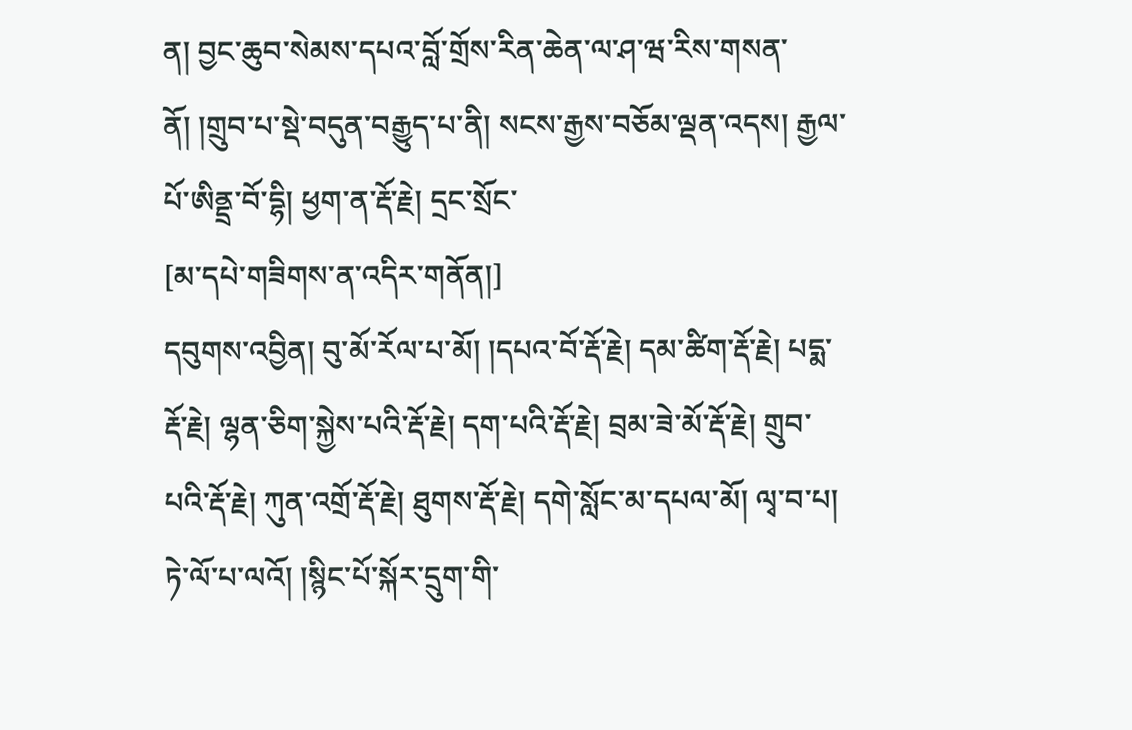ན། བྱང་ཆུབ་སེམས་དཔའ་བློ་གྲོས་རིན་ཆེན་ལ་ཤ་ཝ་རིས་གསན་ནོ། །གྲུབ་པ་སྡེ་བདུན་བརྒྱུད་པ་ནི། སངས་རྒྱས་བཅོམ་ལྡན་འདས། རྒྱལ་པོ་ཨིནྡྲ་བོ་དྷི། ཕྱག་ན་རྡོ་རྗེ། དྲང་སྲོང་
[མ་དཔེ་གཟིགས་ན་འདིར་གནོན།]
དབུགས་འབྱིན། བུ་མོ་རོལ་པ་མོ། །དཔའ་བོ་རྡོ་རྗེ། དམ་ཚིག་རྡོ་རྗེ། པདྨ་རྡོ་རྗེ། ལྷན་ཅིག་སྐྱེས་པའི་རྡོ་རྗེ། དག་པའི་རྡོ་རྗེ། བྲམ་ཟེ་མོ་རྡོ་རྗེ། གྲུབ་པའི་རྡོ་རྗེ། ཀུན་འགྲོ་རྡོ་རྗེ། ཐུགས་རྡོ་རྗེ། དགེ་སློང་མ་དཔལ་མོ། ལྭ་བ་པ། ཏེ་ལོ་པ་ལའོ། །སྙིང་པོ་སྐོར་དྲུག་གི་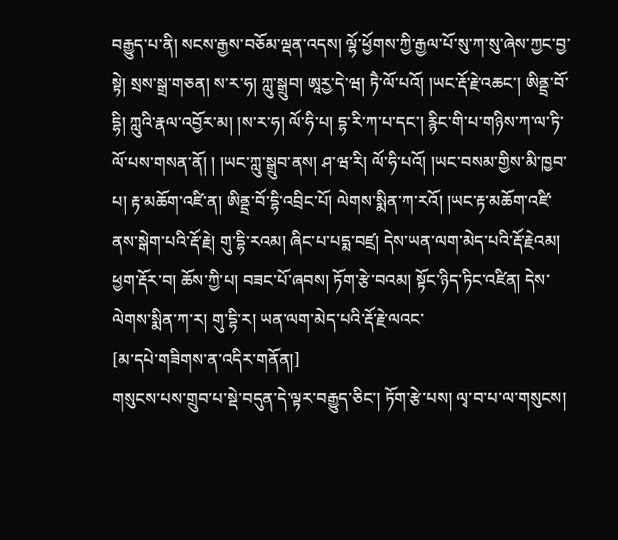བརྒྱུད་པ་ནི། སངས་རྒྱས་བཅོམ་ལྡན་འདས། ལྷོ་ཕྱོགས་ཀྱི་རྒྱལ་པོ་སུ་ཀ་སུ་ཞེས་ཀྱང་བྱ་སྟེ། སྲས་སྒྲ་གཅན། ས་ར་ཧ། ཀླུ་སྒྲུབ། ཨཱརྱ་དེ་ཝ། ཏཻ་ལོ་པའོ། །ཡང་རྡོ་རྗེ་འཆང་། ཨིནྡྲ་བོ་དྷི། ཀླུའི་རྣལ་འབྱོར་མ། །ས་ར་ཧ། ལོ་ཧི་པ། དྷ་རི་ཀ་པ་དང་། རྙིང་གི་པ་གཉིས་ཀ་ལ་ཏི་ལོ་པས་གསན་ནོ། ། །ཡང་ཀླུ་སྒྲུབ་ནས། ཤ་ཝ་རི། ལོ་ཧི་པའོ། །ཡང་བསམ་གྱིས་མི་ཁྱབ་པ། རྟ་མཆོག་འཛི་ན། ཨིནྡྲ་བོ་དྷི་འབྲིང་པོ། ལེགས་སྨིན་ཀ་རའོ། །ཡང་རྟ་མཆོག་འཛི་ནས་སྒེག་པའི་རྡོ་རྗེ། གུ་དྷི་རའམ། ཞིང་པ་པདྨ་བཛྲ། དེས་ཡན་ལག་མེད་པའི་རྡོ་རྗེའམ། ཕྱག་རྡོར་བ། ཆོས་ཀྱི་པ། བཟང་པོ་ཞབས། ཏོག་རྩེ་བའམ། སྟོང་ཉིད་ཏིང་འཛིན། དེས་ལེགས་སྨིན་ཀ་ར། གུ་དྷི་ར། ཡན་ལག་མེད་པའི་རྡོ་རྗེ་ལའང་
[མ་དཔེ་གཟིགས་ན་འདིར་གནོན།]
གསུངས་པས་གྲུབ་པ་སྡེ་བདུན་དེ་ལྟར་བརྒྱུད་ཅིང་། ཏོག་རྩེ་པས། ལྭ་བ་པ་ལ་གསུངས།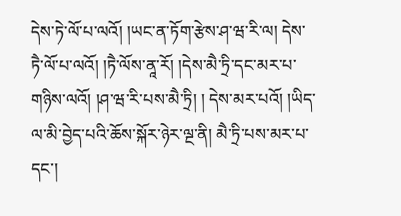དེས་ཏེ་ལོ་པ་ལའོ། །ཡང་ན་ཏོག་རྩེས་ཤ་ཝ་རི་ལ། དེས་ཏཻ་ལོ་པ་ལའོ། །ཏཻ་ལོས་ནཱ་རོ། །དེས་མཻ་ཏྲི་དང་མར་པ་གཉིས་ལའོ། །ཤ་ཝ་རི་པས་མཻ་ཏྲི། ། དེས་མར་པའོ། །ཡིད་ལ་མི་བྱེད་པའི་ཆོས་སྐོར་ཉེར་ལྔ་ནི། མཻ་ཏྲི་པས་མར་པ་དང་།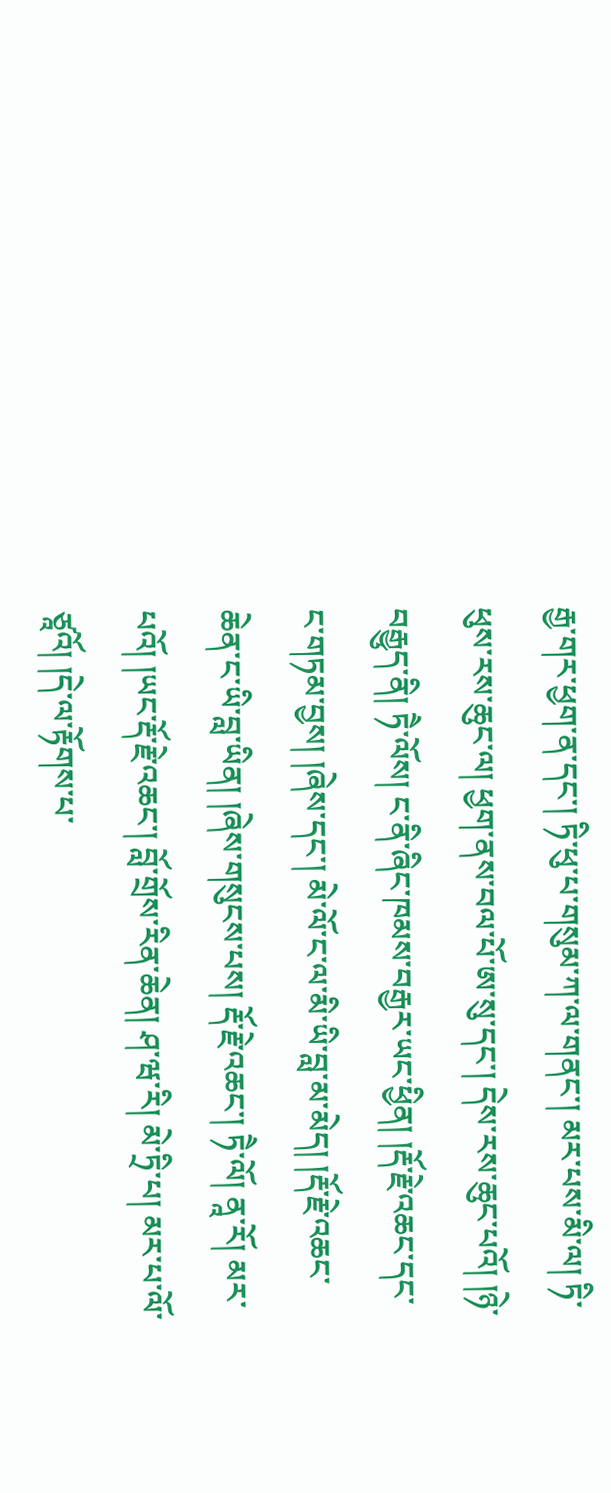རྒྱ་གར་ཕྱག་ན་དང་། ཏི་ཕུ་པ་གསུམ་ཀ་ལ་གནང་། མར་པས་མི་ལ། ཏི་ཕུས་རས་ཆུང་ལ། ཕྱག་ནས་བལ་པོ་ཨ་སུ་དང་། དེས་རས་ཆུང་པའོ། །ཉེ་བརྒྱུད་ནི། ཏཻ་ལོས། ང་ནི་ཞིང་ཁམས་བརྒྱར་ཡང་ཕྱིན། །རྡོ་རྗེ་འཆང་དང་ང་གཏམ་བྱས། །ཞེས་དང་། མེ་ལོ་ང་ལ་མི་ཡི་བླ་མ་མེད། །རྡོ་རྗེ་འཆང་ཆེན་ང་ཡི་བླ་ཡིན། །ཞེས་གསུངས་པས། རྡོ་རྗེ་འཆང་། ཏཻ་ལོ། ནཱ་རོ། མར་པའོ། །ཡང་རྡོ་རྗེ་འཆང་། བློ་གྲོས་རིན་ཆེན། ཤ་ཝ་རི། མེ་ཏྲི་པ། མར་པ་ལོ་ཙཱའོ། །དེ་ལ་རྟོགས་པ་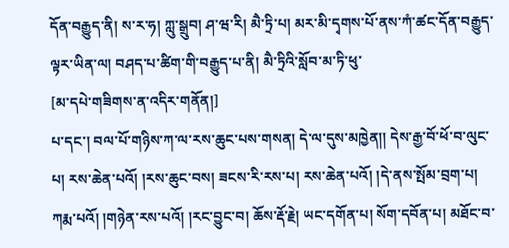དོན་བརྒྱུད་ནི། ས་ར་ཧ། ཀླུ་སྒྲུབ། ཤ་ཝ་རི། མཻ་ཏྲི་པ། མར་མི་དྭགས་པོ་ནས་ཀཾ་ཚང་དོན་བརྒྱུད་ལྟར་ཡིན་ལ། བཤད་པ་ཚིག་གི་བརྒྱུད་པ་ནི། མཻ་ཏྲིའི་སློབ་མ་ཏི་ཕུ་
[མ་དཔེ་གཟིགས་ན་འདིར་གནོན།]
པ་དང་། བལ་པོ་གཉིས་ཀ་ལ་རས་ཆུང་པས་གསན། དེ་ལ་དུས་མཁྱེན།། དེས་རྒྱ་བོ་ཕོ་བ་ལུང་པ། རས་ཆེན་པའོ། །རས་ཆུང་བས། ཟངས་རི་རས་པ། རས་ཆེན་པའོ། །དེ་ནས་སྤོམ་བྲག་པ། ཀརྨ་པའོ། །གཉེན་རས་པའོ། །རང་བྱུང་བ། ཆོས་རྡོ་རྗེ། ཡང་དགོན་པ། སོག་དབོན་པ། མཐོང་བ་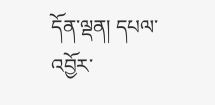དོན་ལྡན། དཔལ་འབྱོར་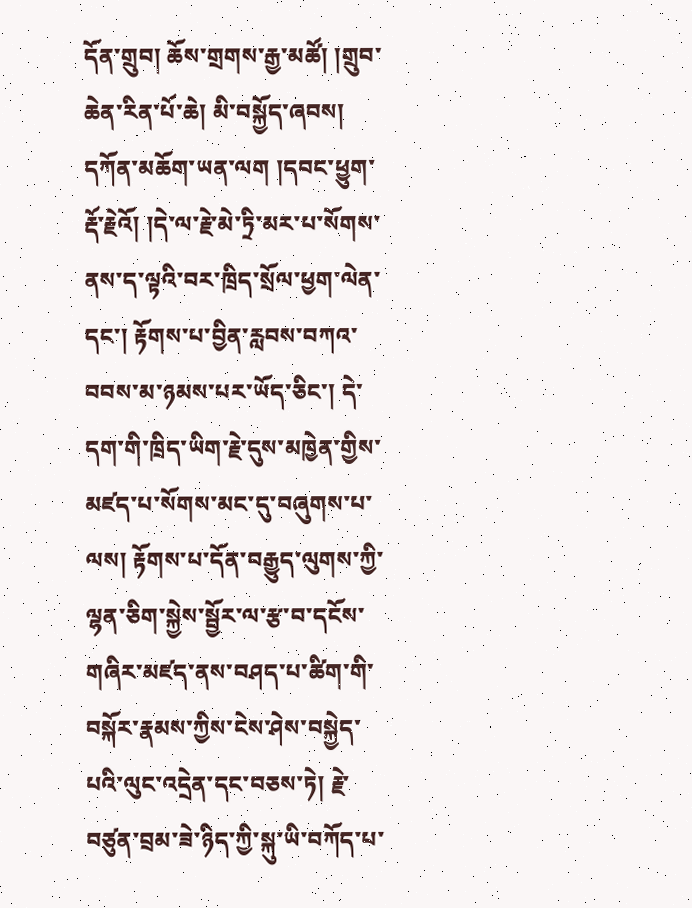དོན་གྲུབ། ཆོས་གྲགས་རྒྱ་མཚོ། །གྲུབ་ཆེན་རིན་པོ་ཆེ། མི་བསྐྱོད་ཞབས། དཀོན་མཆོག་ཡན་ལག །དབང་ཕྱུག་རྡོ་རྗེའོ། །དེ་ལ་རྗེ་མེ་ཏྲི་མར་པ་སོགས་ནས་ད་ལྟའི་བར་ཁྲིད་སྲོལ་ཕྱག་ལེན་དང་། རྟོགས་པ་བྱིན་རླབས་བཀའ་བབས་མ་ཉམས་པར་ཡོད་ཅིང་། དེ་དག་གི་ཁྲིད་ཡིག་རྗེ་དུས་མཁྱེན་གྱིས་མཛད་པ་སོགས་མང་དུ་བཞུགས་པ་ལས། རྟོགས་པ་དོན་བརྒྱུད་ལུགས་ཀྱི་ལྷན་ཅིག་སྐྱེས་སྦྱོར་ལ་རྩ་བ་དངོས་གཞིར་མཛད་ནས་བཤད་པ་ཚིག་གི་བསྐོར་རྣམས་ཀྱིས་ངེས་ཤེས་བསྐྱེད་པའི་ལུང་འདྲེན་དང་བཅས་ཏེ། རྗེ་བཙུན་བྲམ་ཟེ་ཉིད་ཀྱི་སྐུ་ཡི་བཀོད་པ་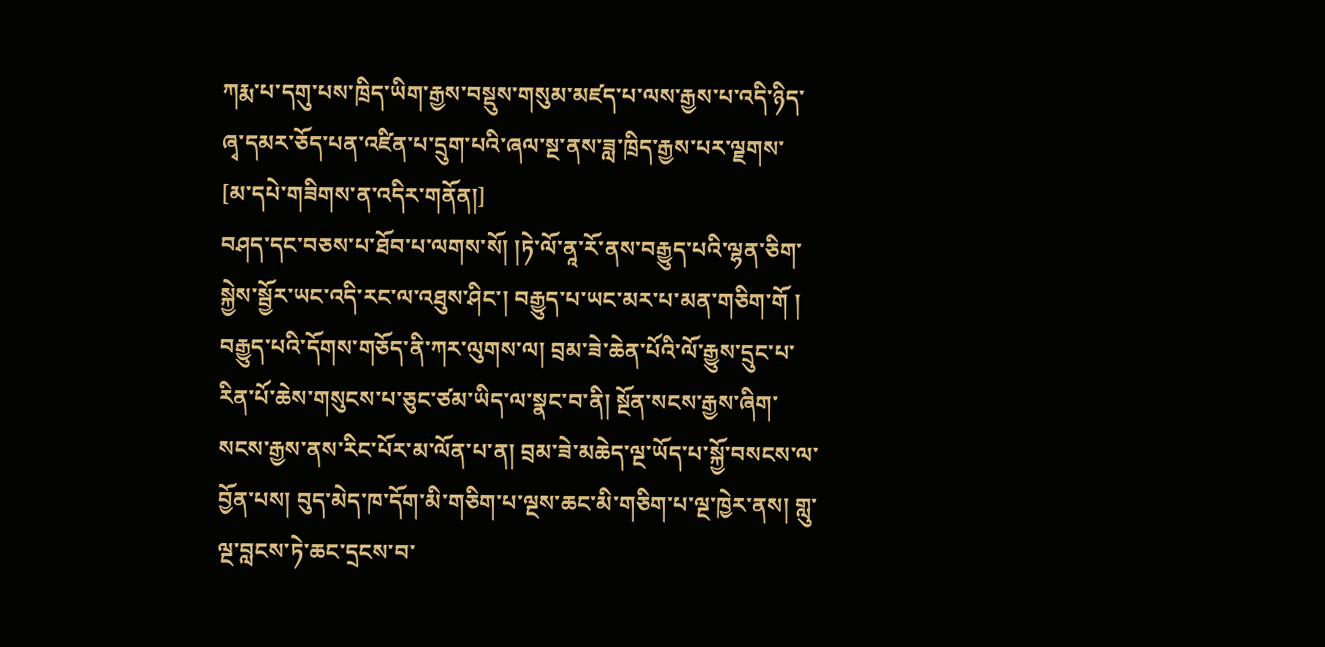ཀརྨ་པ་དགུ་པས་ཁྲིད་ཡིག་རྒྱས་བསྡུས་གསུམ་མཛད་པ་ལས་རྒྱས་པ་འདི་ཉིད་ཞྭ་དམར་ཅོད་པན་འཛིན་པ་དྲུག་པའི་ཞལ་སྔ་ནས་ཟླ་ཁྲིད་རྒྱས་པར་ལྗགས་
[མ་དཔེ་གཟིགས་ན་འདིར་གནོན།]
བཤད་དང་བཅས་པ་ཐོབ་པ་ལགས་སོ། །ཏེ་ལོ་ནཱ་རོ་ནས་བརྒྱུད་པའི་ལྷན་ཅིག་སྐྱེས་སྦྱོར་ཡང་འདི་རང་ལ་འཐུས་ཤིང་། བརྒྱུད་པ་ཡང་མར་པ་མན་གཅིག་གོ ། བརྒྱུད་པའི་དོགས་གཅོད་ནི་ཀར་ལུགས་ལ། བྲམ་ཟེ་ཆེན་པོའི་ལོ་རྒྱུས་དྲུང་པ་རིན་པོ་ཆེས་གསུངས་པ་ཅུང་ཙམ་ཡིད་ལ་སྣང་བ་ནི། སྔོན་སངས་རྒྱས་ཞིག་སངས་རྒྱས་ནས་རིང་པོར་མ་ལོན་པ་ན། བྲམ་ཟེ་མཆེད་ལྔ་ཡོད་པ་སྐྱོ་བསངས་ལ་བྱོན་པས། བུད་མེད་ཁ་དོག་མི་གཅིག་པ་ལྔས་ཆང་མི་གཅིག་པ་ལྔ་ཁྱེར་ནས། གླུ་ལྔ་བླངས་ཏེ་ཆང་དྲངས་བ་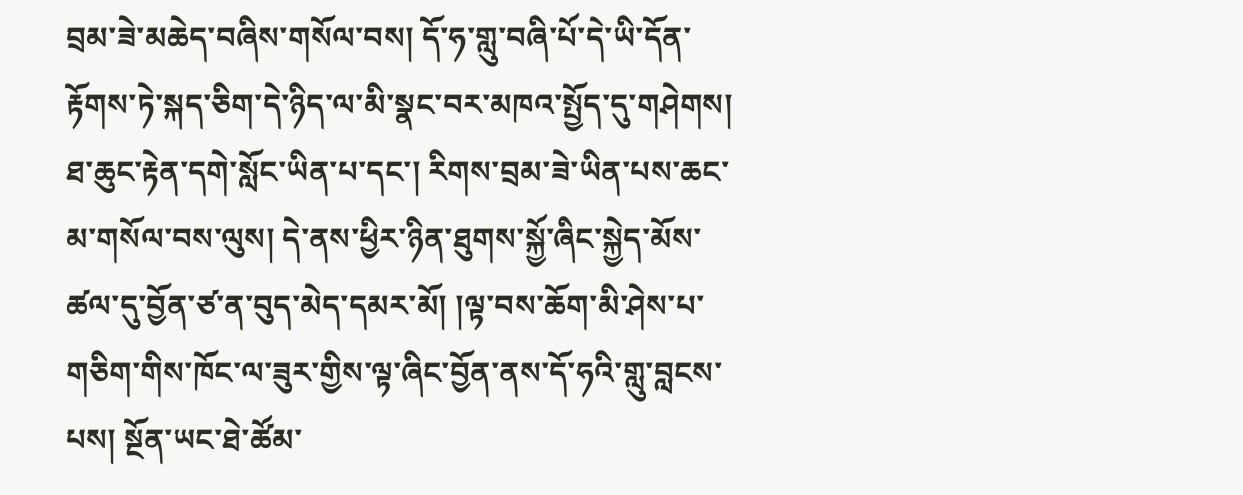བྲམ་ཟེ་མཆེད་བཞིས་གསོལ་བས། དོ་ཧ་གླུ་བཞི་པོ་དེ་ཡི་དོན་རྟོགས་ཏེ་སྐད་ཅིག་དེ་ཉིད་ལ་མི་སྣང་བར་མཁའ་སྤྱོད་དུ་གཤེགས། ཐ་ཆུང་རྟེན་དགེ་སློང་ཡིན་པ་དང་། རིགས་བྲམ་ཟེ་ཡིན་པས་ཆང་མ་གསོལ་བས་ལུས། དེ་ནས་ཕྱིར་ཉིན་ཐུགས་སྐྱོ་ཞིང་སྐྱེད་མོས་ཚལ་དུ་བྱོན་ཙ་ན་བུད་མེད་དམར་མོ། །ལྟ་བས་ཆོག་མི་ཤེས་པ་གཅིག་གིས་ཁོང་ལ་ཟུར་གྱིས་ལྟ་ཞིང་བྱོན་ནས་དོ་ཧའི་གླུ་བླངས་པས། སྔོན་ཡང་ཐེ་ཚོམ་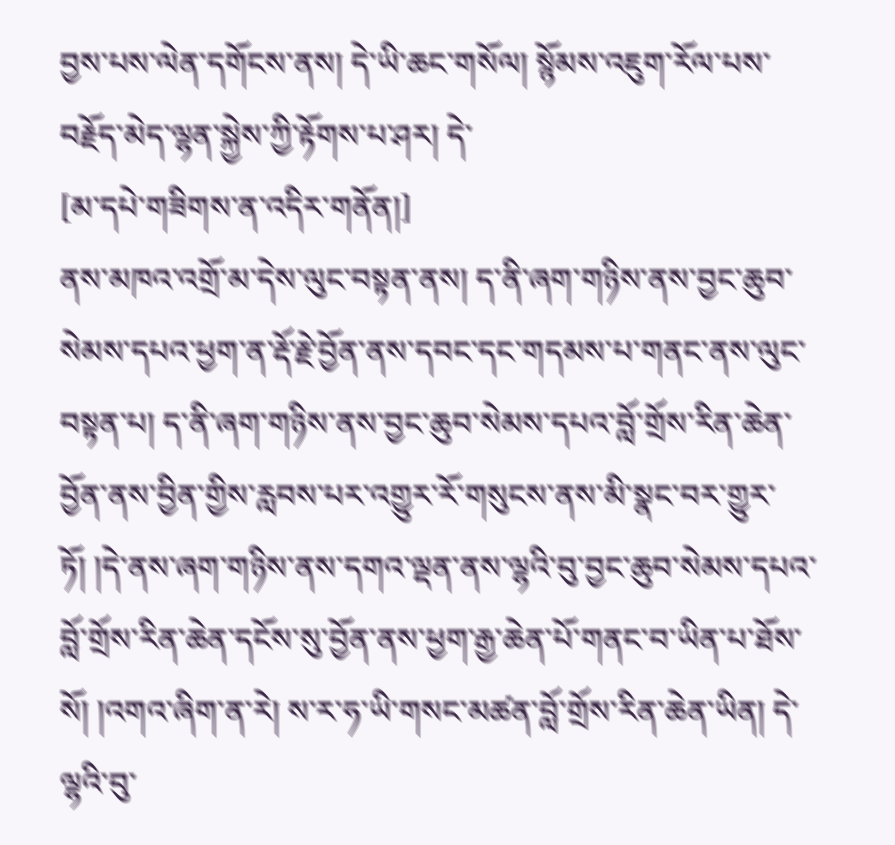བྱས་པས་ལེན་དགོངས་ནས། དེ་ཡི་ཆང་གསོལ། སྙོམས་འཇུག་རོལ་པས་བརྗོད་མེད་ལྷན་སྐྱེས་ཀྱི་རྟོགས་པ་ཤར། དེ་
[མ་དཔེ་གཟིགས་ན་འདིར་གནོན།]
ནས་མཁའ་འགྲོ་མ་དེས་ལུང་བསྟན་ནས། ད་ནི་ཞག་གཉིས་ནས་བྱང་ཆུབ་སེམས་དཔའ་ཕྱག་ན་རྡོ་རྗེ་བྱོན་ནས་དབང་དང་གདམས་པ་གནང་ནས་ལུང་བསྟན་པ། ད་ནི་ཞག་གཉིས་ནས་བྱང་ཆུབ་སེམས་དཔའ་བློ་གྲོས་རིན་ཆེན་བྱོན་ནས་བྱིན་གྱིས་རླབས་པར་འགྱུར་རོ་གསུངས་ནས་མི་སྣང་བར་གྱུར་ཏོ། །དེ་ནས་ཞག་གཉིས་ནས་དགའ་ལྡན་ནས་ལྷའི་བུ་བྱང་ཆུབ་སེམས་དཔའ་བློ་གྲོས་རིན་ཆེན་དངོས་སུ་བྱོན་ནས་ཕྱག་རྒྱ་ཆེན་པོ་གནང་བ་ཡིན་པ་ཐོས་སོ། །འགའ་ཞིག་ན་རེ། ས་ར་ཧ་ཡི་གསང་མཚན་བློ་གྲོས་རིན་ཆེན་ཡིན། དེ་ལྷའི་བུ་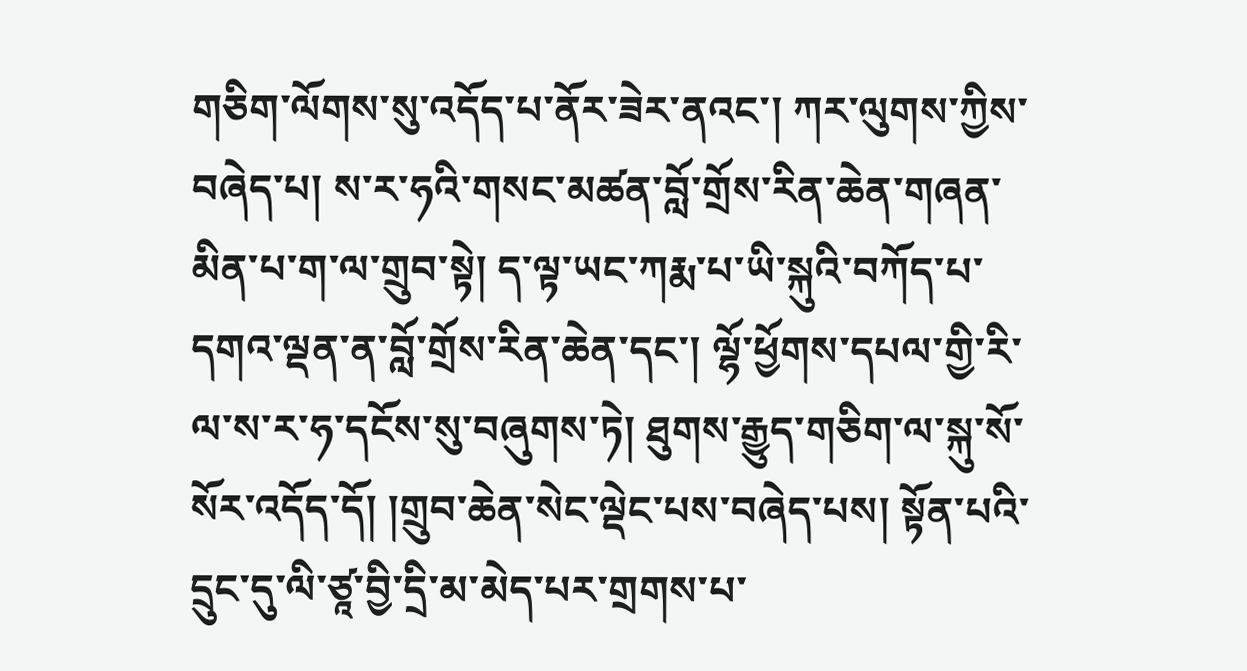གཅིག་ལོགས་སུ་འདོད་པ་ནོར་ཟེར་ནའང་། ཀར་ལུགས་ཀྱིས་བཞེད་པ། ས་ར་ཧའི་གསང་མཚན་བློ་གྲོས་རིན་ཆེན་གཞན་མིན་པ་ག་ལ་གྲུབ་སྟེ། ད་ལྟ་ཡང་ཀརྨ་པ་ཡི་སྐུའི་བཀོད་པ་དགའ་ལྡན་ན་བློ་གྲོས་རིན་ཆེན་དང་། ལྷོ་ཕྱོགས་དཔལ་གྱི་རི་ལ་ས་ར་ཧ་དངོས་སུ་བཞུགས་ཏེ། ཐུགས་རྒྱུད་གཅིག་ལ་སྐུ་སོ་སོར་འདོད་དོ། །གྲུབ་ཆེན་སེང་ལྡེང་པས་བཞེད་པས། སྟོན་པའི་དྲུང་དུ་ལི་ཙཱ་བྱི་དྲི་མ་མེད་པར་གྲགས་པ་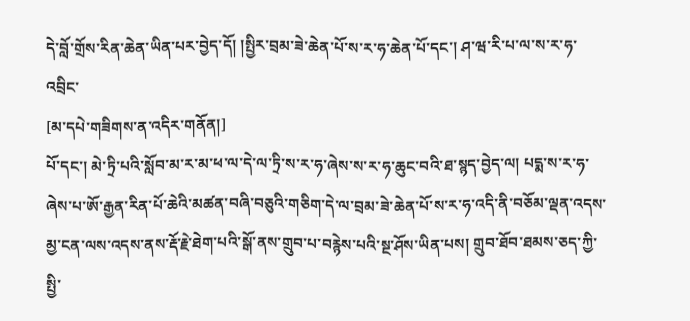དེ་བློ་གྲོས་རིན་ཆེན་ཡིན་པར་བྱེད་དོ། །སྤྱིར་བྲམ་ཟེ་ཆེན་པོ་ས་ར་ཧ་ཆེན་པོ་དང་། ཤ་ཝ་རི་པ་ལ་ས་ར་ཧ་འབྲིང་
[མ་དཔེ་གཟིགས་ན་འདིར་གནོན།]
པོ་དང་། མེ་ཏྲི་པའི་སློབ་མ་ར་མ་ཕ་ལ་དེ་ལ་ཏྲི་ས་ར་ཧ་ཞེས་ས་ར་ཧ་ཆུང་བའི་ཐ་སྙད་བྱེད་ལ། པདྨ་ས་ར་ཧ་ཞེས་པ་ཨོ་རྒྱན་རིན་པོ་ཆེའི་མཚན་བཞི་བཅུའི་གཅིག་དེ་ལ་བྲམ་ཟེ་ཆེན་པོ་ས་ར་ཧ་འདི་ནི་བཅོམ་ལྡན་འདས་མྱ་ངན་ལས་འདས་ནས་རྡོ་རྗེ་ཐེག་པའི་སྒོ་ནས་གྲུབ་པ་བརྙེས་པའི་སྔ་ཤོས་ཡིན་པས། གྲུབ་ཐོབ་ཐམས་ཅད་ཀྱི་སྤྱི་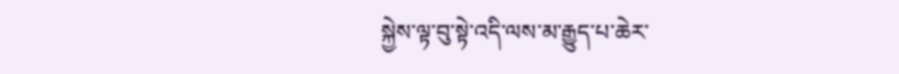སྐྱེས་ལྟ་བུ་སྟེ་འདི་ལས་མ་རྒྱུད་པ་ཆེར་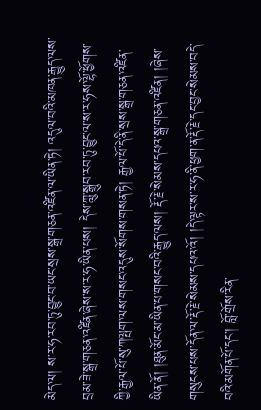མེད་ལ། ས་ར་ཧ་རབ་ཏུ་བྱུང་བ་ཡང་སྲས་སྒྲ་གཅན་འཛིན་ལ་ཡིན་ཏེ། འདུལ་བའི་མཁན་རྒྱུད་ལས་བྲམ་ཟེ་སྒྲ་གཅན་འཛིན་ཞེས་ས་ར་ཧ་ཡིན་པས། དེས་ཀླུ་སྒྲུབ་རབ་ཏུ་བྱུང་ལ་ས་ར་ཧས་ལྷོ་ཕྱོགས་ཀྱི་རྒྱལ་པོ་སུ་ཀལྤག་ལས་གསང་འདུས་སོགས་གསན་ཏེ། རྒྱལ་པོ་དེ་ནི་སྲས་སྒྲ་གཅན་འཛིན་ཡིན་ནོ། །ཐུན་མོང་མ་ཡིན་པ་གསང་བའི་རྒྱུད་ལས། རྡོ་རྗེ་སེམས་དཔའ་སྒྲ་གཅན་འཛིན། །ཞེས་གསུངས་པས་དོན་ལ་རྡོ་རྗེ་སེམས་དཔའ་འོ། །དེ་ལྟར་ས་ར་ཧ་ནི་ཕྱག་ན་རྡོ་རྗེ་དང་བྱང་སེམས་བདེ་བའི་མགོན་པོ་དང་། བློ་གྲོས་རིན་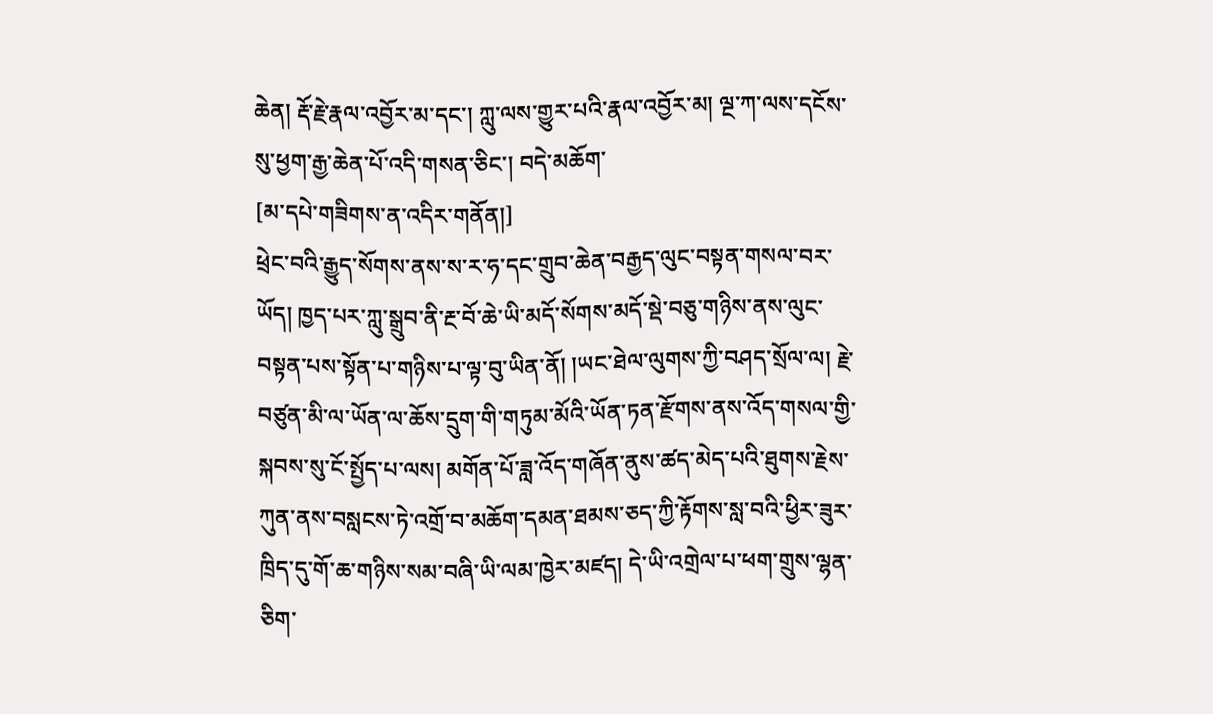ཆེན། རྡོ་རྗེ་རྣལ་འབྱོར་མ་དང་། ཀླུ་ལས་གྱུར་པའི་རྣལ་འབྱོར་མ། ལྔ་ཀ་ལས་དངོས་སུ་ཕྱག་རྒྱ་ཆེན་པོ་འདི་གསན་ཅིང་། བདེ་མཆོག་
[མ་དཔེ་གཟིགས་ན་འདིར་གནོན།]
ཕྲེང་བའི་རྒྱུད་སོགས་ནས་ས་ར་ཧ་དང་གྲུབ་ཆེན་བརྒྱད་ལུང་བསྟན་གསལ་བར་ཡོད། ཁྱད་པར་ཀླུ་སྒྲུབ་ནི་རྔ་བོ་ཆེ་ཡི་མདོ་སོགས་མདོ་སྡེ་བཅུ་གཉིས་ནས་ལུང་བསྟན་པས་སྟོན་པ་གཉིས་པ་ལྟ་བུ་ཡིན་ནོ། །ཡང་ཐེལ་ལུགས་ཀྱི་བཤད་སྲོལ་ལ། རྗེ་བཙུན་མི་ལ་ཡོན་ལ་ཆོས་དྲུག་གི་གཏུམ་མོའི་ཡོན་ཏན་རྫོགས་ནས་འོད་གསལ་གྱི་སྐབས་སུ་ངོ་སྤྱོད་པ་ལས། མགོན་པོ་ཟླ་འོད་གཞོན་ནུས་ཚད་མེད་པའི་ཐུགས་རྗེས་ཀུན་ནས་བསླངས་ཏེ་འགྲོ་བ་མཆོག་དམན་ཐམས་ཅད་ཀྱི་རྟོགས་སླ་བའི་ཕྱིར་ཟུར་ཁྲིད་དུ་གོ་ཆ་གཉིས་སམ་བཞི་ཡི་ལམ་ཁྱེར་མཛད། དེ་ཡི་འགྲེལ་པ་ཕག་གྲུས་ལྷན་ཅིག་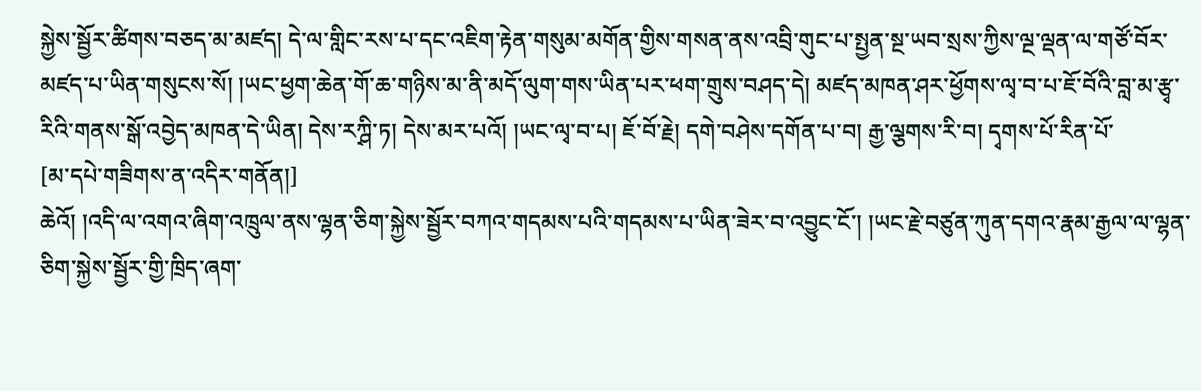སྐྱེས་སྦྱོར་ཚིགས་བཅད་མ་མཛད། དེ་ལ་གླིང་རས་པ་དང་འཇིག་རྟེན་གསུམ་མགོན་གྱིས་གསན་ནས་འབྲི་གུང་པ་སྤྱན་སྔ་ཡབ་སྲས་ཀྱིས་ལྔ་ལྡན་ལ་གཙོ་བོར་མཛད་པ་ཡིན་གསུངས་སོ། །ཡང་ཕྱག་ཆེན་གོ་ཆ་གཉིས་མ་ནི་མདོ་ལུག་གས་ཡིན་པར་ཕག་གྲུས་བཤད་དེ། མཛད་མཁན་ཤར་ཕྱོགས་ལྭ་བ་པ་ཇོ་བོའི་བླ་མ་རྩྭ་རིའི་གནས་སྒོ་འབྱེད་མཁན་དེ་ཡིན། དེས་རཀྴི་ཏ། དེས་མར་པའོ། །ཡང་ལྭ་བ་པ། ཇོ་བོ་རྗེ། དགེ་བཤེས་དགོན་པ་བ། རྒྱ་ལྕགས་རི་བ། དྭགས་པོ་རིན་པོ་
[མ་དཔེ་གཟིགས་ན་འདིར་གནོན།]
ཆེའོ། །འདི་ལ་འགའ་ཞིག་འཁྲུལ་ནས་ལྷན་ཅིག་སྐྱེས་སྦྱོར་བཀའ་གདམས་པའི་གདམས་པ་ཡིན་ཟེར་བ་འབྱུང་ངོ་། །ཡང་རྗེ་བཙུན་ཀུན་དགའ་རྣམ་རྒྱལ་ལ་ལྷན་ཅིག་སྐྱེས་སྦྱོར་གྱི་ཁྲིད་ཞག་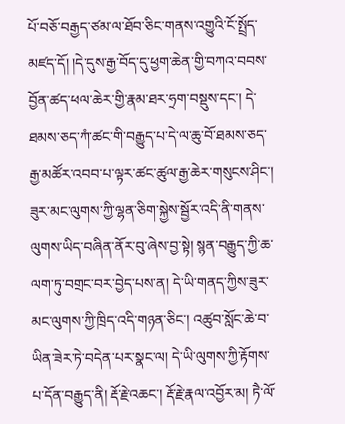པོ་བཅོ་བརྒྱད་ཙམ་ལ་ཐོབ་ཅིང་གནས་འགྱུའི་ངོ་སྤྲོད་མཛད་དོ། །དེ་དུས་རྒྱ་བོད་དུ་ཕྱག་ཆེན་གྱི་བཀའ་བབས་བྱོན་ཚད་ཕལ་ཆེར་གྱི་རྣམ་ཐར་ཧྲག་བསྡུས་དང་། དེ་ཐམས་ཅད་ཀཾ་ཚང་གི་བརྒྱུད་པ་དེ་ལ་ཆུ་བོ་ཐམས་ཅད་རྒྱ་མཚོར་འབབ་པ་ལྟར་ཚང་ཚུལ་རྒྱ་ཆེར་གསུངས་ཤིང་། ཟུར་མང་ལུགས་ཀྱི་ལྷན་ཅིག་སྐྱེས་སྦྱོར་འདི་ནི་གནས་ལུགས་ཡིད་བཞིན་ནོར་བུ་ཞེས་བྱ་སྟེ། སྙན་བརྒྱུད་ཀྱི་ཆ་ལག་ཏུ་བགྲང་བར་བྱེད་པས་ན། དེ་ཡི་གནད་ཀྱིས་ཟུར་མང་ལུགས་ཀྱི་ཁྲིད་འདི་གཉན་ཅིང་། འཚུབ་སློང་ཆེ་བ་ཡིན་ཟེར་ཏེ་བདེན་པར་སྣང་ལ། དེ་ཡི་ལུགས་ཀྱི་རྟོགས་པ་དོན་བརྒྱུད་ནི། རྡོ་རྗེ་འཆང་། རྡོ་རྗེ་རྣལ་འབྱོར་མ། ཏཻ་ལོ་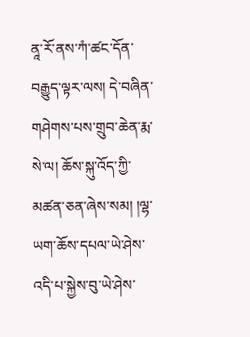ནཱ་རོ་ནས་ཀཾ་ཚང་དོན་བརྒྱུད་ལྟར་ལས། དེ་བཞིན་གཤེགས་པས་གྲུབ་ཆེན་རྨ་སེ་ལ། ཆོས་སྐུ་འོད་ཀྱི་མཚན་ཅན་ཞེས་སམ། །ལྷ་ཡག་ཆོས་དཔལ་ཡེ་ཤེས་འདི་པ་སྐྱེས་བུ་ཡེ་ཤེས་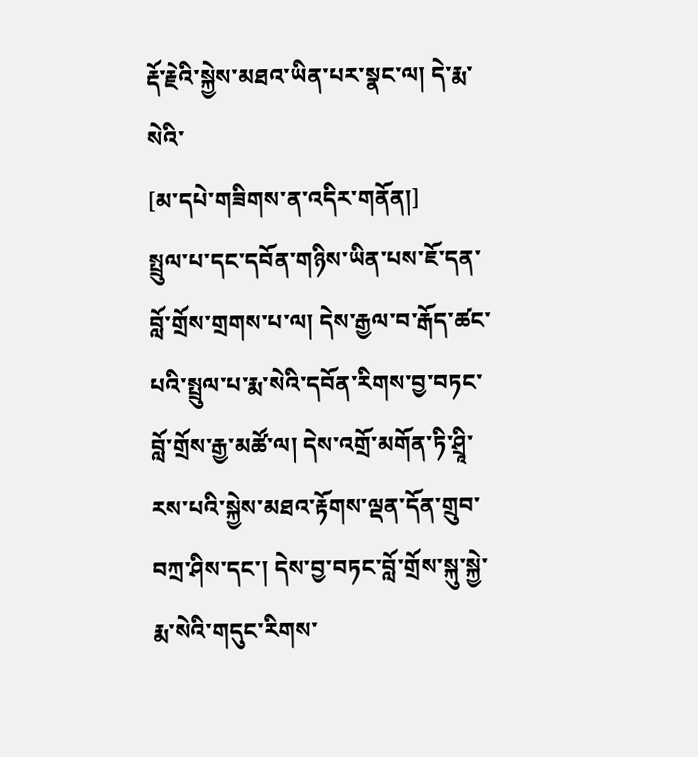རྡོ་རྗེའི་སྐྱེས་མཐའ་ཡིན་པར་སྣང་ལ། དེ་རྨ་སེའི་
[མ་དཔེ་གཟིགས་ན་འདིར་གནོན།]
སྤྲུལ་པ་དང་དབོན་གཉིས་ཡིན་པས་ཇོ་དན་བློ་གྲོས་གྲགས་པ་ལ། དེས་རྒྱལ་བ་རྒོད་ཚང་པའི་སྤྲུལ་པ་རྨ་སེའི་དབོན་རིགས་བྱ་བཏང་བློ་གྲོས་རྒྱ་མཚོ་ལ། དེས་འགྲོ་མགོན་ཏི་ཤྲཱི་རས་པའི་སྐྱེས་མཐའ་རྟོགས་ལྡན་དོན་གྲུབ་བཀྲ་ཤིས་དང་། དེས་བྱ་བཏང་བློ་གྲོས་སྐུ་སྐྱེ་རྨ་སེའི་གདུང་རིགས་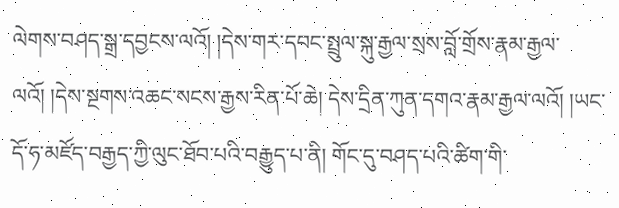ལེགས་བཤད་སྒྲ་དབྱངས་ལའོ། །དེས་གར་དབང་སྤྲུལ་སྐུ་རྒྱལ་སྲས་བློ་གྲོས་རྣམ་རྒྱལ་ལའོ། །དེས་སྔགས་འཆང་སངས་རྒྱས་རིན་པོ་ཆེ། དེས་དྲིན་ཀུན་དགའ་རྣམ་རྒྱལ་ལའོ། །ཡང་དོ་ཧ་མཛོད་བརྒྱད་ཀྱི་ལུང་ཐོབ་པའི་བརྒྱུད་པ་ནི། གོང་དུ་བཤད་པའི་ཚིག་གི་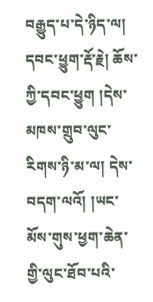བརྒྱུད་པ་དེ་ཉིད་ལ། དབང་ཕྱུག་རྡོ་རྗེ། ཆོས་ཀྱི་དབང་ཕྱུག །དེས་མཁས་གྲུབ་ལུང་རིགས་ཉི་མ་ལ། དེས་བདག་ལའོ། །ཡང་མོས་གུས་ཕྱག་ཆེན་གྱི་ལུང་ཐོབ་པའི་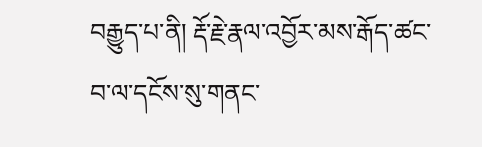བརྒྱུད་པ་ནི། རྡོ་རྗེ་རྣལ་འབྱོར་མས་རྒོད་ཚང་བ་ལ་དངོས་སུ་གནང་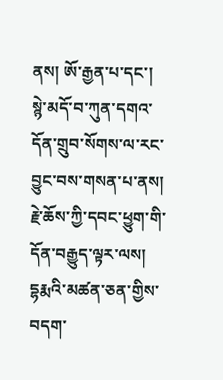ནས། ཨོ་རྒྱན་པ་དང་། སྙེ་མདོ་བ་ཀུན་དགའ་དོན་གྲུབ་སོགས་ལ་རང་བྱུང་བས་གསན་པ་ནས། རྗེ་ཆོས་ཀྱི་དབང་ཕྱུག་གི་དོན་བརྒྱུད་ལྟར་ལས། དྷརྨའི་མཚན་ཅན་གྱིས་བདག་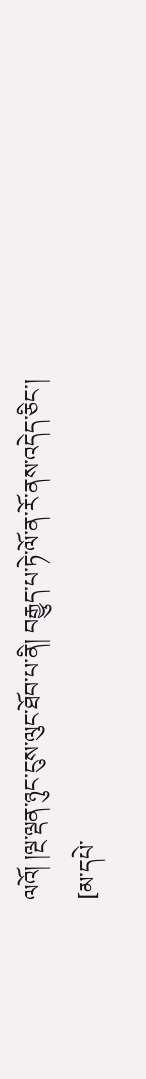ལའོ། །ལྔ་ལྡན་ཉུང་ངུས་ལུང་ཐོབ་པ་ནི། བརྒྱུད་པ་ཏེ་ལོ་ན་རོ་ནས་འདེད་ཅིང་།
[མ་དཔེ་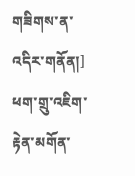གཟིགས་ན་འདིར་གནོན།]
ཕག་གྲུ་འཇིག་རྟེན་མགོན་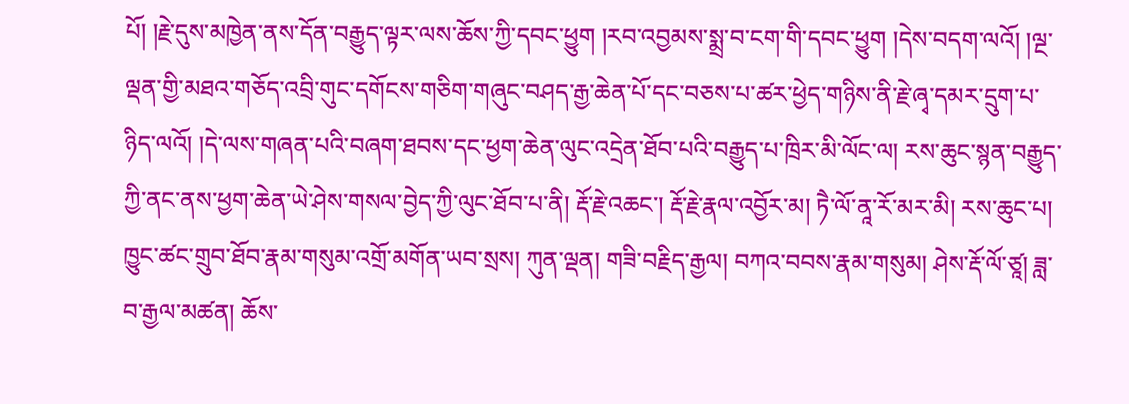པོ། །རྗེ་དུས་མཁྱེན་ནས་དོན་བརྒྱུད་ལྟར་ལས་ཆོས་ཀྱི་དབང་ཕྱུག །རབ་འབྱམས་སྨྲ་བ་ངག་གི་དབང་ཕྱུག །དེས་བདག་ལའོ། །ལྔ་ལྡན་གྱི་མཐའ་གཅོད་འབྲི་གུང་དགོངས་གཅིག་གཞུང་བཤད་རྒྱ་ཆེན་པོ་དང་བཅས་པ་ཚར་ཕྱེད་གཉིས་ནི་རྗེ་ཞྭ་དམར་དྲུག་པ་ཉིད་ལའོ། །དེ་ལས་གཞན་པའི་བཞག་ཐབས་དང་ཕྱག་ཆེན་ལུང་འདྲེན་ཐོབ་པའི་བརྒྱུད་པ་ཁྲིར་མི་ལོང་ལ། རས་ཆུང་སྙན་བརྒྱུད་ཀྱི་ནང་ནས་ཕྱག་ཆེན་ཡེ་ཤེས་གསལ་བྱེད་ཀྱི་ལུང་ཐོབ་པ་ནི། རྡོ་རྗེ་འཆང་། རྡོ་རྗེ་རྣལ་འབྱོར་མ། ཏཻ་ལོ་ནཱ་རོ་མར་མི། རས་ཆུང་པ། ཁྱུང་ཚང་གྲུབ་ཐོབ་རྣམ་གསུམ་འགྲོ་མགོན་ཡབ་སྲས། ཀུན་ལྡན། གཟི་བརྗིད་རྒྱལ། བཀའ་བབས་རྣམ་གསུམ། ཤེས་རྡོ་ལོ་ཙཱ། ཟླ་བ་རྒྱལ་མཚན། ཆོས་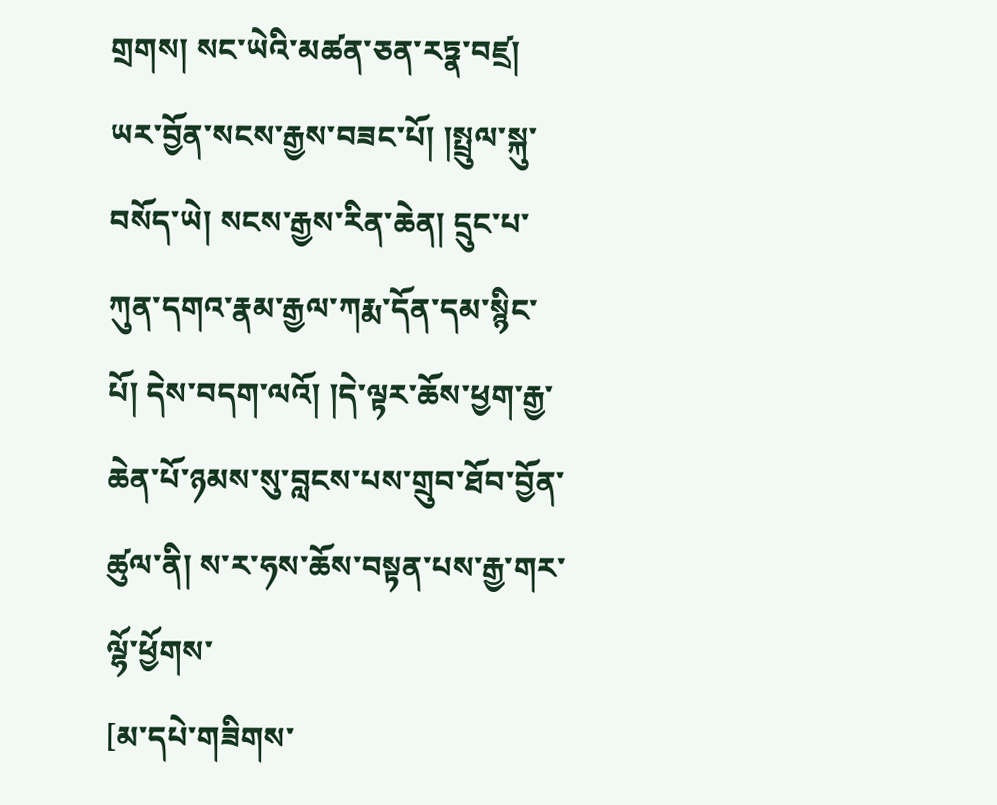གྲགས། སང་ཡེའི་མཚན་ཅན་རཏྣ་བཛྲ། ཡར་བྱོན་སངས་རྒྱས་བཟང་པོ། །སྤྲུལ་སྐུ་བསོད་ཡེ། སངས་རྒྱས་རིན་ཆེན། དྲུང་པ་ཀུན་དགའ་རྣམ་རྒྱལ་ཀརྨ་དོན་དམ་སྙིང་པོ། དེས་བདག་ལའོ། །དེ་ལྟར་ཆོས་ཕྱག་རྒྱ་ཆེན་པོ་ཉམས་སུ་བླངས་པས་གྲུབ་ཐོབ་བྱོན་ཚུལ་ནི། ས་ར་ཧས་ཆོས་བསྟན་པས་རྒྱ་གར་ལྷོ་ཕྱོགས་
[མ་དཔེ་གཟིགས་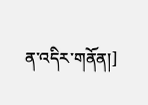ན་འདིར་གནོན།]